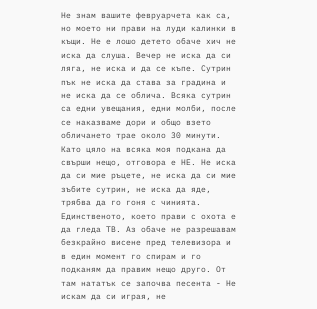Не знам вашите февруарчета как са, но моето ни прави на луди калинки в къщи. Не е лошо детето обаче хич не иска да слуша. Вечер не иска да си ляга, не иска и да се къпе. Сутрин пък не иска да става за градина и не иска да се облича. Всяка сутрин са едни увещания, едни молби, после се наказваме дори и общо взето обличането трае около 30 минути. Като цяло на всяка моя подкана да свърши нещо, отговора е НЕ. Не иска да си мие ръцете, не иска да си мие зъбите сутрин, не иска да яде, трябва да го гоня с чинията. Единственото, което прави с охота е да гледа ТВ. Аз обаче не разрешавам безкрайно висене пред телевизора и в един момент го спирам и го подканям да правим нещо друго. От там нататък се започва песента - Не искам да си играя, не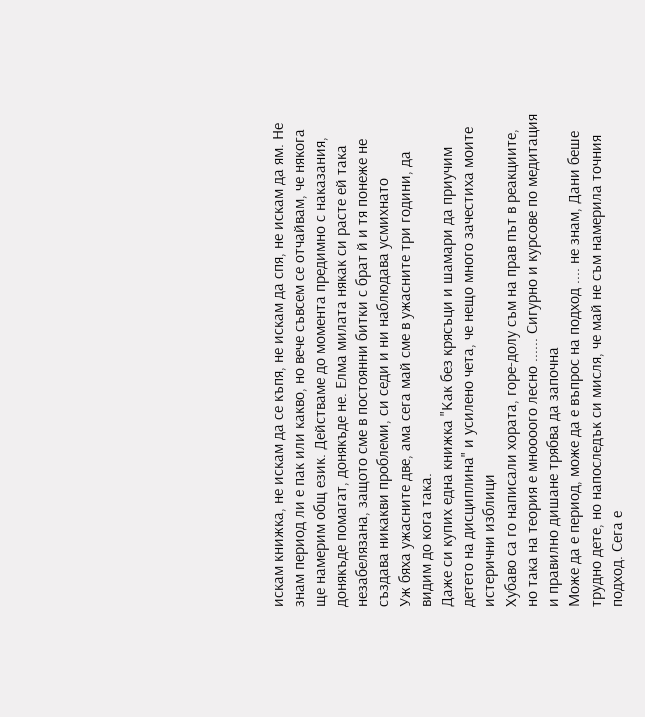искам книжка, не искам да се къпя, не искам да спя, не искам да ям. Не знам период ли е пак или какво, но вече съвсем се отчайвам, че някога ще намерим общ език. Действаме до момента предимно с наказания, донякъде помагат, донякъде не. Елма милата някак си расте ей така незабелязана, защото сме в постоянни битки с брат й и тя понеже не създава никакви проблеми, си седи и ни наблюдава усмихнато
Уж бяха ужасните две, ама сега май сме в ужасните три години, да видим до кога така.
Даже си купих една книжка "Как без крясъци и шамари да приучим детето на дисциплина" и усилено чета, че нещо много зачестиха моите истерични изблици
Хубаво са го написали хората, горе-долу съм на прав път в реакциите, но така на теория е мноооого лесно ...... Сигурно и курсове по медитация и правилно дишане трябва да започна
Може да е период, може да е въпрос на подход .... не знам, Дани беше трудно дете, но напоследък си мисля, че май не съм намерила точния подход. Сега е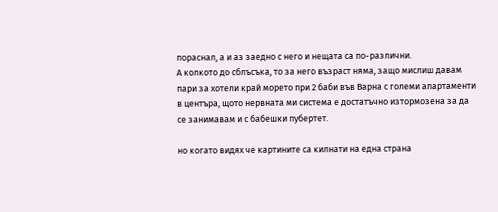пораснал, а и аз заедно с него и нещата са по-различни.
А колкото до сблъсъка, то за него възраст няма, защо мислиш давам пари за хотели край морето при 2 баби във Варна с големи апартаменти в центъра, щото нервната ми система е достатъчно изтормозена за да се занимавам и с бабешки пубертет.

но когато видях че картините са килнати на една страна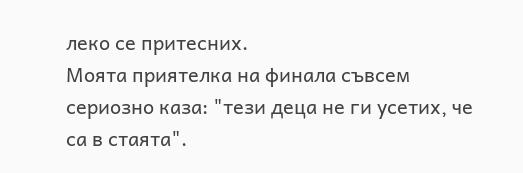леко се притесних.
Моята приятелка на финала съвсем сериозно каза: "тези деца не ги усетих, че са в стаята".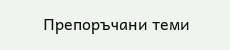Препоръчани теми